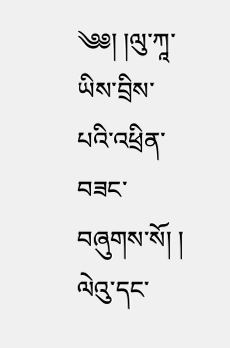༄༅། །ལུ་ཀཱ་ཡིས་བྲིས་པའི་འཕྲིན་བཟང་བཞུགས་སོ། །
ལེའུ་དང་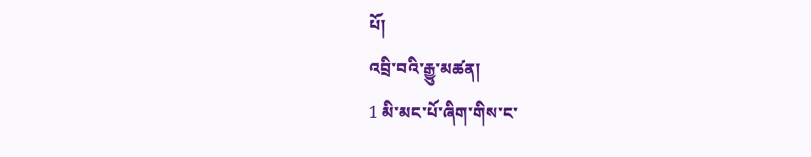པོ།
འབྲི་བའི་རྒྱུ་མཚན།
1 མི་མང་པོ་ཞིག་གིས་ང་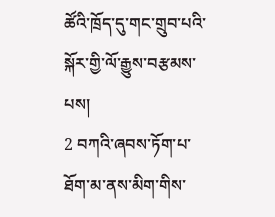ཚོའི་ཁྲོད་དུ་གང་གྲུབ་པའི་སྐོར་གྱི་ལོ་རྒྱུས་བརྩམས་པས།
2 བཀའི་ཞབས་ཏོག་པ་ཐོག་མ་ནས་མིག་གིས་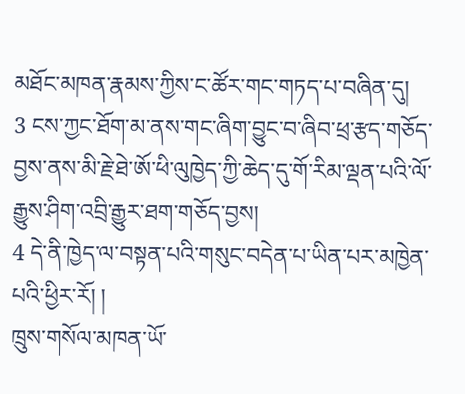མཐོང་མཁན་རྣམས་ཀྱིས་ང་ཚོར་གང་གཏད་པ་བཞིན་དུ།
3 ངས་ཀྱང་ཐོག་མ་ནས་གང་ཞིག་བྱུང་བ་ཞིབ་ཕྲ་རྩད་གཅོད་བྱས་ནས་མི་རྗེ་ཐེ་ཨོ་ཕི་ལུཁྱེད་ཀྱི་ཆེད་དུ་གོ་རིམ་ལྡན་པའི་ལོ་རྒྱུས་ཤིག་འབྲི་རྒྱུར་ཐག་གཅོད་བྱས།
4 དེ་ནི་ཁྱེད་ལ་བསྟན་པའི་གསུང་བདེན་པ་ཡིན་པར་མཁྱེན་པའི་ཕྱིར་རོ། །
ཁྲུས་གསོལ་མཁན་ཡོ་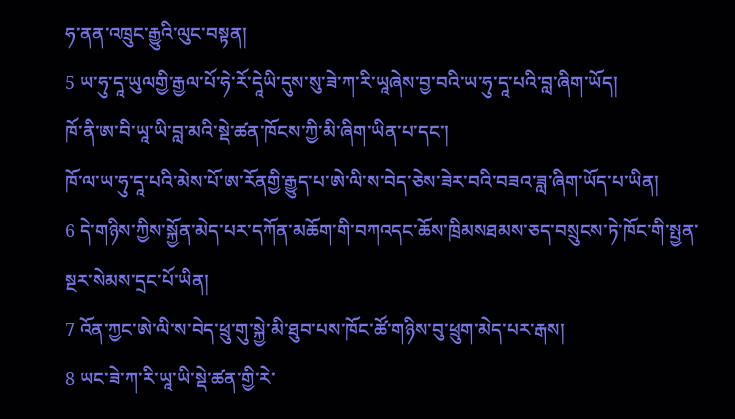ཧ་ནན་འཁྲུང་རྒྱུའི་ལུང་བསྟན།
5 ཡ་ཧུ་དཱ་ཡུལགྱི་རྒྱལ་པོ་ཧེ་རོ་དཱེཡི་དུས་སུ་ཟེ་ཀ་རི་ཡཱཞེས་བྱ་བའི་ཡ་ཧུ་དཱ་པའི་བླ་ཞིག་ཡོད།
ཁོ་ནི་ཨ་བི་ཡཱ་ཡི་བླ་མའི་སྡེ་ཚན་ཁོངས་ཀྱི་མི་ཞིག་ཡིན་པ་དང་།
ཁོ་ལ་ཡ་ཧུ་དཱ་པའི་མེས་པོ་ཨ་རོནགྱི་རྒྱུད་པ་ཨེ་ལི་ས་བེད་ཅེས་ཟེར་བའི་བཟའ་ཟླ་ཞིག་ཡོད་པ་ཡིན།
6 དེ་གཉིས་ཀྱིས་སྐྱོན་མེད་པར་དཀོན་མཆོག་གི་བཀའདང་ཆོས་ཁྲིམསཐམས་ཅད་བསྲུངས་ཏེ་ཁོང་གི་སྤྱན་སྔར་སེམས་དྲང་པོ་ཡིན།
7 འོན་ཀྱང་ཨེ་ལི་ས་བེད་ཕྲུ་གུ་སྐྱེ་མི་ཐུབ་པས་ཁོང་ཚོ་གཉིས་བུ་ཕྲུག་མེད་པར་རྒས།
8 ཡང་ཟེ་ཀ་རི་ཡཱ་ཡི་སྡེ་ཚན་གྱི་རེ་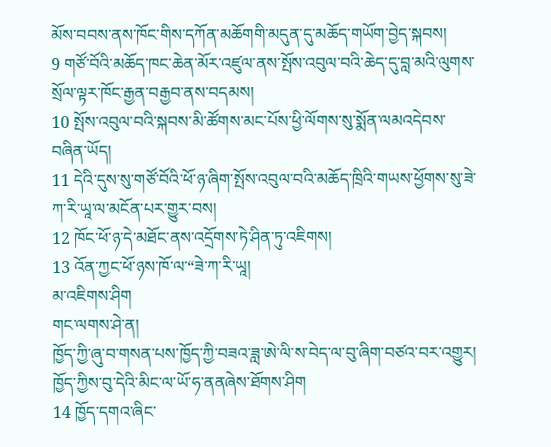མོས་བབས་ནས་ཁོང་གིས་དཀོན་མཆོགགི་མདུན་དུ་མཆོད་གཡོག་བྱེད་སྐབས།
9 གཙོ་བོའི་མཆོད་ཁང་ཆེན་མོར་འཛུལ་ནས་སྤོས་འབུལ་བའི་ཆེད་དུ་བླ་མའི་ལུགས་སྲོལ་ལྟར་ཁོང་རྒྱན་བརྒྱབ་ནས་བདམས།
10 སྤོས་འབུལ་བའི་སྐབས་མི་ཚོགས་མང་པོས་ཕྱི་ལོགས་སུ་སྨོན་ལམའདེབས་བཞིན་ཡོད།
11 དེའི་དུས་སུ་གཙོ་བོའི་ཕོ་ཉ་ཞིག་སྤོས་འབུལ་བའི་མཆོད་ཁྲིའི་གཡས་ཕྱོགས་སུ་ཟེ་ཀ་རི་ཡཱ་ལ་མངོན་པར་གྱུར་བས།
12 ཁོང་ཕོ་ཉ་དེ་མཐོང་ནས་འདྲོགས་ཏེ་ཤིན་ཏུ་འཇིགས།
13 འོན་ཀྱང་ཕོ་ཉས་ཁོ་ལ་“ཟེ་ཀ་རི་ཡཱ།
མ་འཇིགས་ཤིག
གང་ལགས་ཤེ་ན།
ཁྱོད་ཀྱི་ཞུ་བ་གསན་པས་ཁྱོད་ཀྱི་བཟའ་ཟླ་ཨེ་ལི་ས་བེད་ལ་བུ་ཞིག་བཙའ་བར་འགྱུར།
ཁྱོད་ཀྱིས་བུ་དེའི་མིང་ལ་ཡོ་ཧ་ནནཞེས་ཐོགས་ཤིག
14 ཁྱོད་དགའ་ཞིང་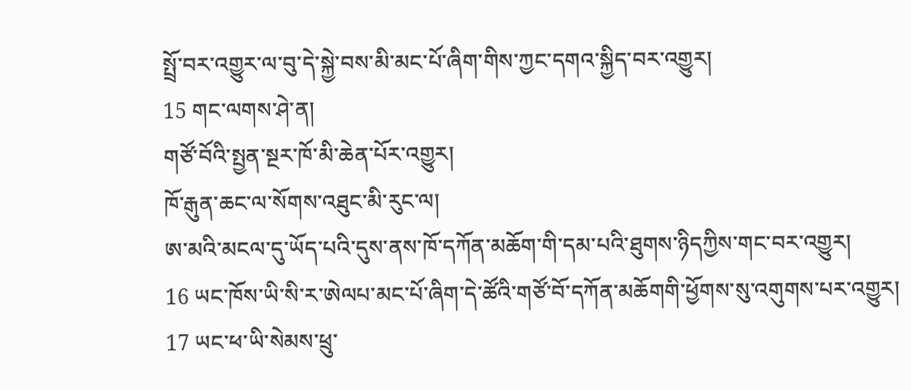སྤྲོ་བར་འགྱུར་ལ་བུ་དེ་སྐྱེ་བས་མི་མང་པོ་ཞིག་གིས་ཀྱང་དགའ་སྐྱིད་བར་འགྱུར།
15 གང་ལགས་ཤེ་ན།
གཙོ་བོའི་སྤྱན་སྔར་ཁོ་མི་ཆེན་པོར་འགྱུར།
ཁོ་རྒུན་ཆང་ལ་སོགས་འཐུང་མི་རུང་ལ།
ཨ་མའི་མངལ་དུ་ཡོད་པའི་དུས་ནས་ཁོ་དཀོན་མཆོག་གི་དམ་པའི་ཐུགས་ཉིདཀྱིས་གང་བར་འགྱུར།
16 ཡང་ཁོས་ཡི་སི་ར་ཨེལཔ་མང་པོ་ཞིག་དེ་ཚོའི་གཙོ་བོ་དཀོན་མཆོགགི་ཕྱོགས་སུ་འགུགས་པར་འགྱུར།
17 ཡང་ཕ་ཡི་སེམས་ཕྲུ་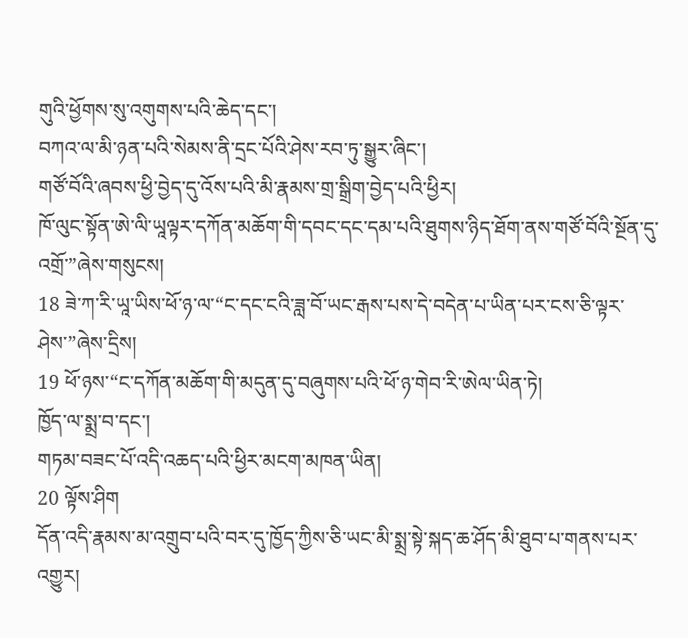གུའི་ཕྱོགས་སུ་འགུགས་པའི་ཆེད་དང་།
བཀའ་ལ་མི་ཉན་པའི་སེམས་ནི་དྲང་པོའི་ཤེས་རབ་ཏུ་སྒྱུར་ཞིང་།
གཙོ་བོའི་ཞབས་ཕྱི་བྱེད་དུ་འོས་པའི་མི་རྣམས་གྲ་སྒྲིག་བྱེད་པའི་ཕྱིར།
ཁོ་ལུང་སྟོན་ཨེ་ལི་ཡཱལྟར་དཀོན་མཆོག་གི་དབང་དང་དམ་པའི་ཐུགས་ཉིད་ཐོག་ནས་གཙོ་བོའི་སྔོན་དུ་འགྲོ་”ཞེས་གསུངས།
18 ཟེ་ཀ་རི་ཡཱ་ཡིས་ཕོ་ཉ་ལ་“ང་དང་ངའི་ཟླ་བོ་ཡང་རྒས་པས་དེ་བདེན་པ་ཡིན་པར་ངས་ཅི་ལྟར་ཤེས་”ཞེས་དྲིས།
19 ཕོ་ཉས་“ང་དཀོན་མཆོག་གི་མདུན་དུ་བཞུགས་པའི་ཕོ་ཉ་གེབ་རི་ཨེལ་ཡིན་ཏེ།
ཁྱོད་ལ་སྨྲ་བ་དང་།
གཏམ་བཟང་པོ་འདི་འཆད་པའི་ཕྱིར་མངག་མཁན་ཡིན།
20 ལྟོས་ཤིག
དོན་འདི་རྣམས་མ་འགྲུབ་པའི་བར་དུ་ཁྱོད་ཀྱིས་ཅི་ཡང་མི་སྨྲ་སྟེ་སྐད་ཆ་ཤོད་མི་ཐུབ་པ་གནས་པར་འགྱུར།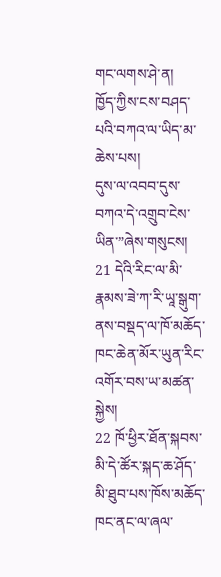གང་ལགས་ཤེ་ན།
ཁྱོད་ཀྱིས་ངས་བཤད་པའི་བཀའ་ལ་ཡིད་མ་ཆེས་པས།
དུས་ལ་འབབ་དུས་བཀའ་དེ་འགྲུབ་ངེས་ཡིན་”ཞེས་གསུངས།
21 དེའི་རིང་ལ་མི་རྣམས་ཟེ་ཀ་རི་ཡཱ་སྒུག་ནས་བསྡད་ལ་ཁོ་མཆོད་ཁང་ཆེན་མོར་ཡུན་རིང་འགོར་བས་ཡ་མཚན་སྐྱེས།
22 ཁོ་ཕྱིར་ཐོན་སྐབས་མི་དེ་ཚོར་སྐད་ཆ་ཤོད་མི་ཐུབ་པས་ཁོས་མཆོད་ཁང་ནང་ལ་ཞལ་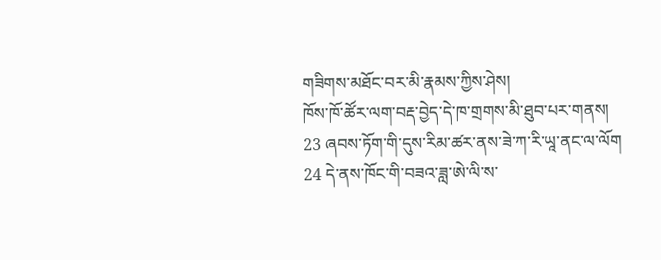གཟིགས་མཐོང་བར་མི་རྣམས་ཀྱིས་ཤེས།
ཁོས་ཁོ་ཚོར་ལག་བརྡ་བྱེད་དེ་ཁ་གྲགས་མི་ཐུབ་པར་གནས།
23 ཞབས་ཏོག་གི་དུས་རིམ་ཚར་ནས་ཟེ་ཀ་རི་ཡཱ་ནང་ལ་ལོག
24 དེ་ནས་ཁོང་གི་བཟའ་ཟླ་ཨེ་ལི་ས་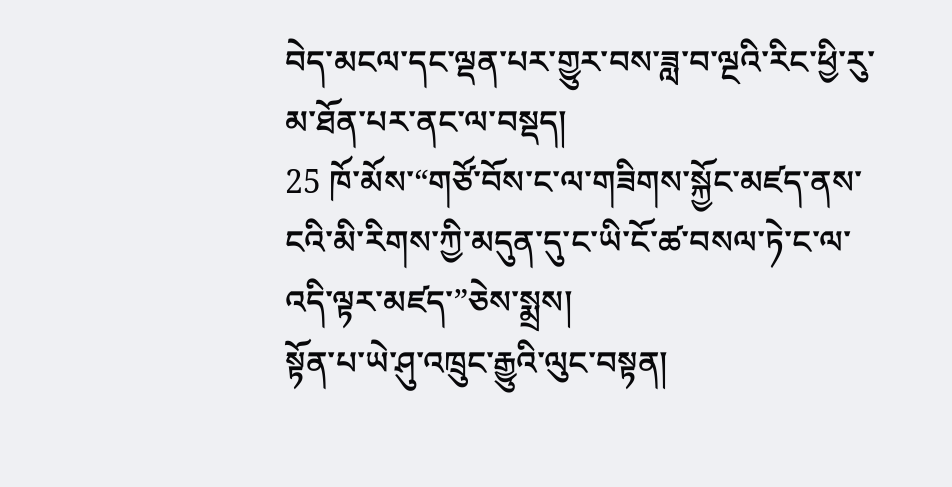བེད་མངལ་དང་ལྡན་པར་གྱུར་བས་ཟླ་བ་ལྔའི་རིང་ཕྱི་རུ་མ་ཐོན་པར་ནང་ལ་བསྡད།
25 ཁོ་མོས་“གཙོ་བོས་ང་ལ་གཟིགས་སྐྱོང་མཛད་ནས་ངའི་མི་རིགས་ཀྱི་མདུན་དུ་ང་ཡི་ངོ་ཚ་བསལ་ཏེ་ང་ལ་འདི་ལྟར་མཛད་”ཅེས་སྨྲས།
སྟོན་པ་ཡེ་ཤུ་འཁྲུང་རྒྱུའི་ལུང་བསྟན།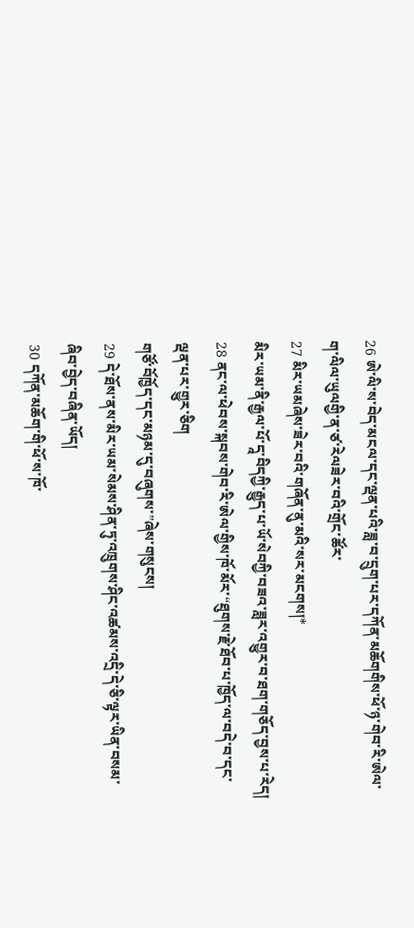26 ཨེ་ལི་ས་བེད་མངལ་དང་ལྡན་པའི་ཟླ་བ་དྲུག་པར་དཀོན་མཆོགགིས་ཕོ་ཉ་གེབ་རི་ཨེལ་ག་ལིལ་ཡུལགྱི་ན་ཙ་རེལཟེར་བའི་གྲོང་ཚོར་
27 མིར་ཡམཞེས་ཟེར་བའི་གཞོན་ནུ་མའི་སར་མངགས།*
མིར་ཡམ་ནི་རྒྱལ་པོ་དཱ་བིདཀྱི་རྒྱུད་པ་ཡོ་སེབཀྱི་བཟའ་ཟླར་འགྱུར་བ་ཐག་གཅོད་བྱས་པ་རེད།
28 ནང་ལ་ཕེབས་སྐབས་གེབ་རི་ཨེལ་གྱིས་ཁོ་མོར་“ཐུགས་རྗེ་ཐོབ་པ་ཁྱོད་ལ་བདེ་བ་དང་ལྡན་པར་གྱུར་ཅིག
གཙོ་བོཁྱོད་དང་མཉམ་དུ་བཞུགས་”ཞེས་གསུངས།
29 དེ་ཐོས་ནས་མིར་ཡམ་སེམས་ཤིན་ཏུ་འཁྲུགས་ཤིང་འཚམས་འདྲི་དེ་ཅི་ལྟར་ཡིན་བསམ་ཞིབ་བྱེད་བཞིན་ཡོད།
30 དཀོན་མཆོག་གི་ཕོ་ས་ཁོ་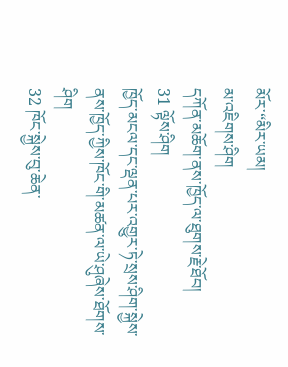མོར་“མིར་ཡམ།
མ་འཇིགས་ཤིག
དཀོན་མཆོག་ནས་ཁྱོད་ལ་ཐུགས་རྗེ་ཐོབ།
31 ལྟོས་ཤིག
ཁྱོད་མངལ་དང་ལྡན་པར་འགྱུར་ཏེ་སྲས་ཤིག་སྐྱེས་ནས་ཁྱོད་ཀྱིས་ཁོང་གི་མཚན་ལ་ཡེ་ཤུཞེས་ཐོགས་ཤིག
32 ཁོང་སྐྱེས་བུ་ཆེན་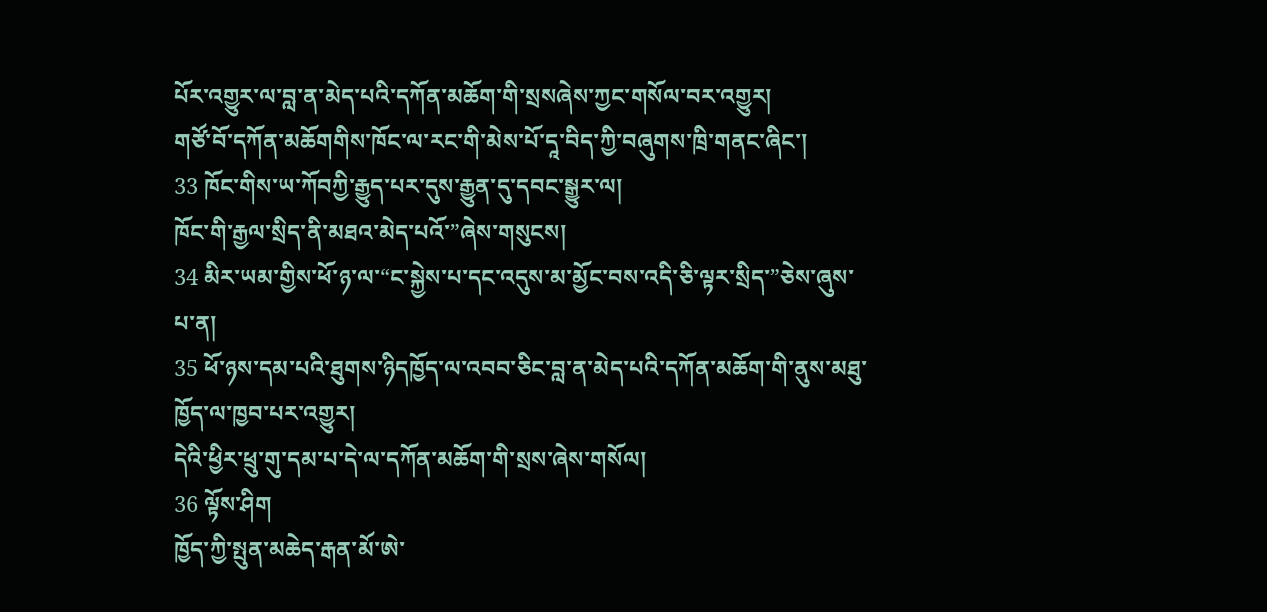པོར་འགྱུར་ལ་བླ་ན་མེད་པའི་དཀོན་མཆོག་གི་སྲསཞེས་ཀྱང་གསོལ་བར་འགྱུར།
གཙོ་བོ་དཀོན་མཆོགགིས་ཁོང་ལ་རང་གི་མེས་པོ་དཱ་བིད་ཀྱི་བཞུགས་ཁྲི་གནང་ཞིང་།
33 ཁོང་གིས་ཡ་ཀོབཀྱི་རྒྱུད་པར་དུས་རྒྱུན་དུ་དབང་སྒྱུར་ལ།
ཁོང་གི་རྒྱལ་སྲིད་ནི་མཐའ་མེད་པའོ་”ཞེས་གསུངས།
34 མིར་ཡམ་གྱིས་ཕོ་ཉ་ལ་“ང་སྐྱེས་པ་དང་འདུས་མ་མྱོང་བས་འདི་ཅི་ལྟར་སྲིད་”ཅེས་ཞུས་པ་ན།
35 ཕོ་ཉས་དམ་པའི་ཐུགས་ཉིདཁྱོད་ལ་འབབ་ཅིང་བླ་ན་མེད་པའི་དཀོན་མཆོག་གི་ནུས་མཐུ་ཁྱོད་ལ་ཁྱབ་པར་འགྱུར།
དེའི་ཕྱིར་ཕྲུ་གུ་དམ་པ་དེ་ལ་དཀོན་མཆོག་གི་སྲས་ཞེས་གསོལ།
36 ལྟོས་ཤིག
ཁྱོད་ཀྱི་སྤུན་མཆེད་རྒན་མོ་ཨེ་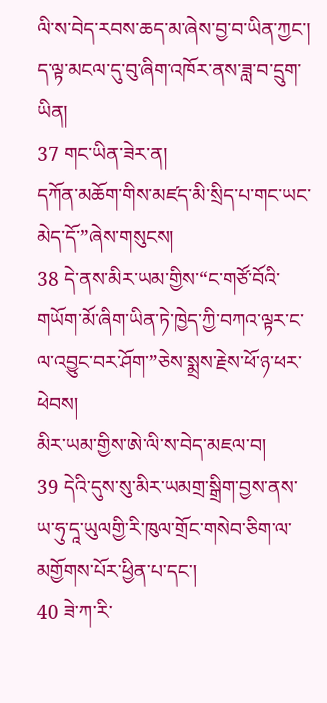ལི་ས་བེད་རབས་ཆད་མ་ཞེས་བྱ་བ་ཡིན་ཀྱང་།
ད་ལྟ་མངལ་དུ་བུ་ཞིག་འཁོར་ནས་ཟླ་བ་དྲུག་ཡིན།
37 གང་ཡིན་ཟེར་ན།
དཀོན་མཆོག་གིས་མཛད་མི་སྲིད་པ་གང་ཡང་མེད་དོ་”ཞེས་གསུངས།
38 དེ་ནས་མིར་ཡམ་གྱིས་“ང་གཙོ་བོའི་གཡོག་མོ་ཞིག་ཡིན་ཏེ་ཁྱེད་ཀྱི་བཀའ་ལྟར་ང་ལ་འབྱུང་བར་ཤོག་”ཅེས་སྨྲས་རྗེས་ཕོ་ཉ་ཕར་ཕེབས།
མིར་ཡམ་གྱིས་ཨེ་ལི་ས་བེད་མཇལ་བ།
39 དེའི་དུས་སུ་མིར་ཡམགྲ་སྒྲིག་བྱས་ནས་ཡ་ཧུ་དཱ་ཡུལགྱི་རི་ཁུལ་གྲོང་གསེབ་ཅིག་ལ་མགྱོགས་པོར་ཕྱིན་པ་དང་།
40 ཟེ་ཀ་རི་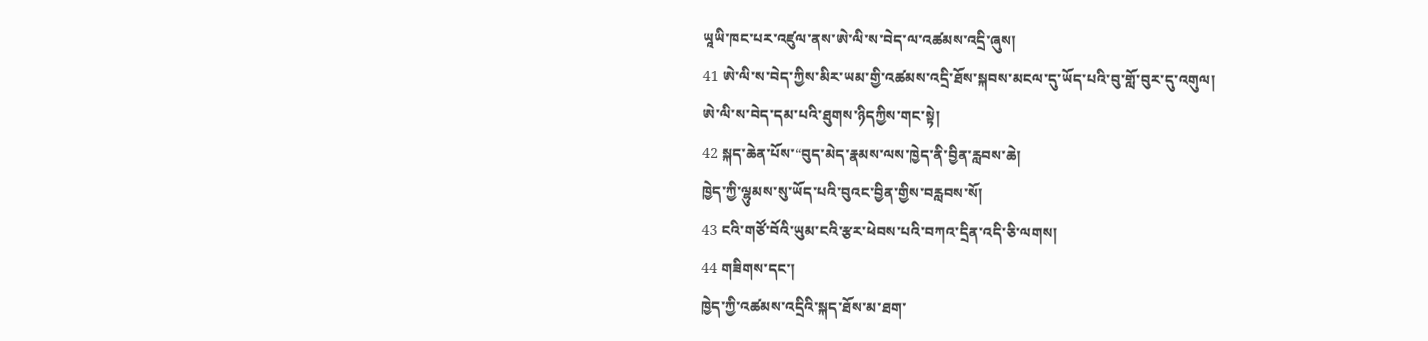ཡཱཡི་ཁང་པར་འཛུལ་ནས་ཨེ་ལི་ས་བེད་ལ་འཚམས་འདྲི་ཞུས།
41 ཨེ་ལི་ས་བེད་ཀྱིས་མིར་ཡམ་གྱི་འཚམས་འདྲི་ཐོས་སྐབས་མངལ་དུ་ཡོད་པའི་བུ་གློ་བུར་དུ་འགུལ།
ཨེ་ལི་ས་བེད་དམ་པའི་ཐུགས་ཉིདཀྱིས་གང་སྟེ།
42 སྐད་ཆེན་པོས་“བུད་མེད་རྣམས་ལས་ཁྱེད་ནི་བྱིན་རླབས་ཆེ།
ཁྱེད་ཀྱི་ལྷུམས་སུ་ཡོད་པའི་བུའང་བྱིན་གྱིས་བརླབས་སོ།
43 ངའི་གཙོ་བོའི་ཡུམ་ངའི་རྩར་ཕེབས་པའི་བཀའ་དྲིན་འདི་ཅི་ལགས།
44 གཟིགས་དང་།
ཁྱེད་ཀྱི་འཚམས་འདྲིའི་སྐད་ཐོས་མ་ཐག་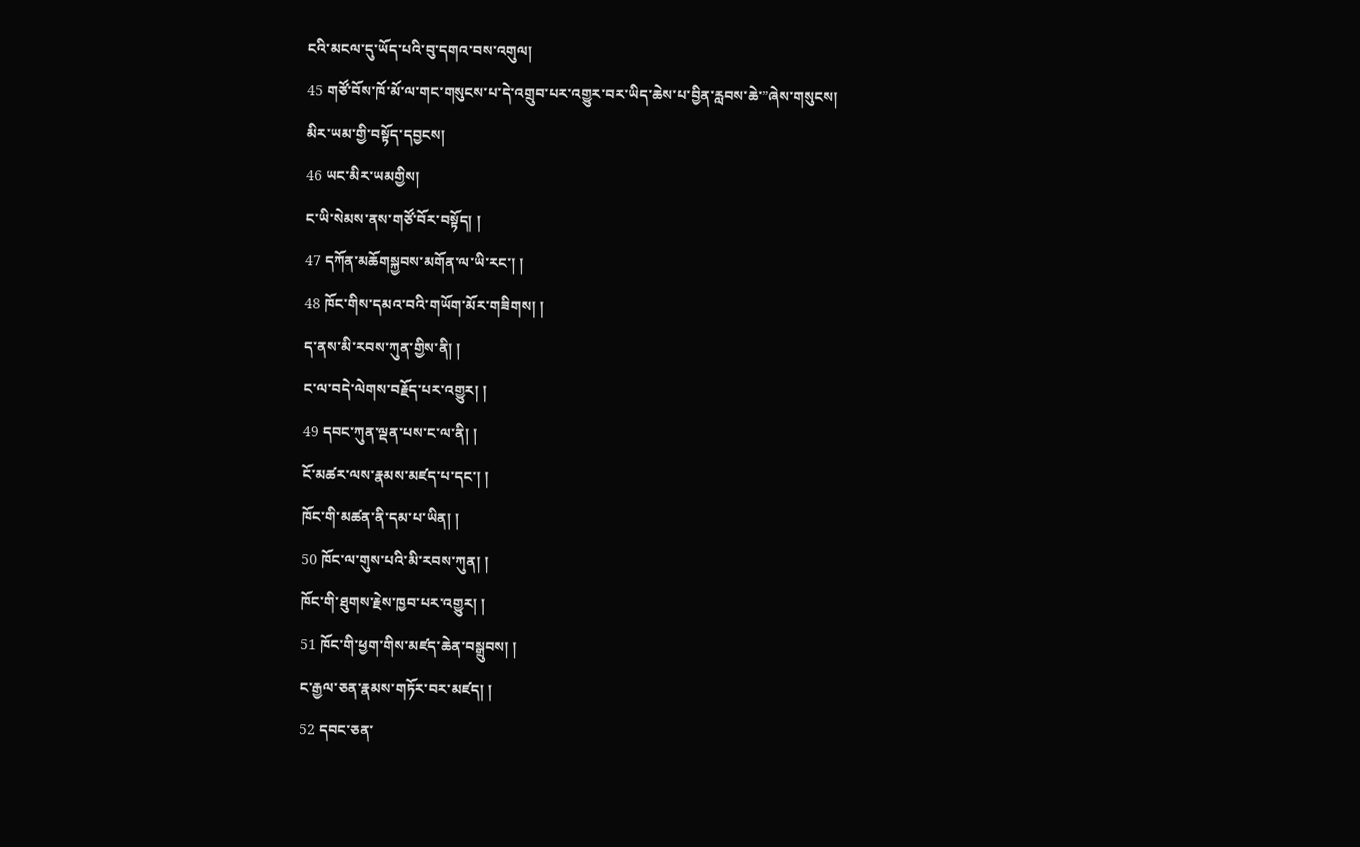ངའི་མངལ་དུ་ཡོད་པའི་བུ་དགའ་བས་འགུལ།
45 གཙོ་བོས་ཁོ་མོ་ལ་གང་གསུངས་པ་དེ་འགྲུབ་པར་འགྱུར་བར་ཡིད་ཆེས་པ་བྱིན་རླབས་ཆེ་”ཞེས་གསུངས།
མིར་ཡམ་གྱི་བསྟོད་དབྱངས།
46 ཡང་མིར་ཡམགྱིས།
ང་ཡི་སེམས་ནས་གཙོ་བོར་བསྟོད། །
47 དཀོན་མཆོགསྐྱབས་མགོན་ལ་ཡི་རང་། །
48 ཁོང་གིས་དམའ་བའི་གཡོག་མོར་གཟིགས། །
ད་ནས་མི་རབས་ཀུན་གྱིས་ནི། །
ང་ལ་བདེ་ལེགས་བརྗོད་པར་འགྱུར། །
49 དབང་ཀུན་ལྡན་པས་ང་ལ་ནི། །
ངོ་མཚར་ལས་རྣམས་མཛད་པ་དང་། །
ཁོང་གི་མཚན་ནི་དམ་པ་ཡིན། །
50 ཁོང་ལ་གུས་པའི་མི་རབས་ཀུན། །
ཁོང་གི་ཐུགས་རྗེས་ཁྱབ་པར་འགྱུར། །
51 ཁོང་གི་ཕྱག་གིས་མཛད་ཆེན་བསྒྲུབས། །
ང་རྒྱལ་ཅན་རྣམས་གཏོར་བར་མཛད། །
52 དབང་ཅན་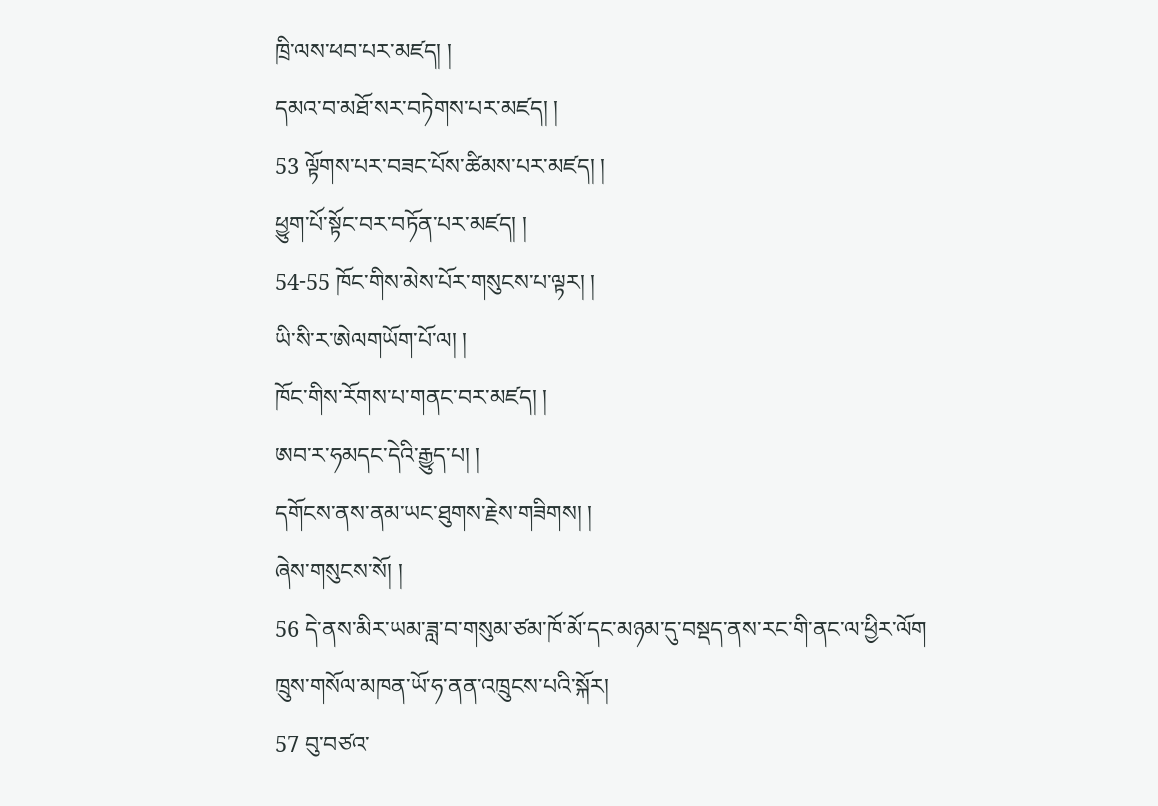ཁྲི་ལས་ཕབ་པར་མཛད། །
དམའ་བ་མཐོ་སར་བཏེགས་པར་མཛད། །
53 ལྟོགས་པར་བཟང་པོས་ཚིམས་པར་མཛད། །
ཕྱུག་པོ་སྟོང་བར་བཏོན་པར་མཛད། །
54-55 ཁོང་གིས་མེས་པོར་གསུངས་པ་ལྟར། །
ཡི་སི་ར་ཨེལགཡོག་པོ་ལ། །
ཁོང་གིས་རོགས་པ་གནང་བར་མཛད། །
ཨབ་ར་ཧམདང་དེའི་རྒྱུད་པ། །
དགོངས་ནས་ནམ་ཡང་ཐུགས་རྗེས་གཟིགས། །
ཞེས་གསུངས་སོ། །
56 དེ་ནས་མིར་ཡམ་ཟླ་བ་གསུམ་ཙམ་ཁོ་མོ་དང་མཉམ་དུ་བསྡད་ནས་རང་གི་ནང་ལ་ཕྱིར་ལོག
ཁྲུས་གསོལ་མཁན་ཡོ་ཧ་ནན་འཁྲུངས་པའི་སྐོར།
57 བུ་བཙའ་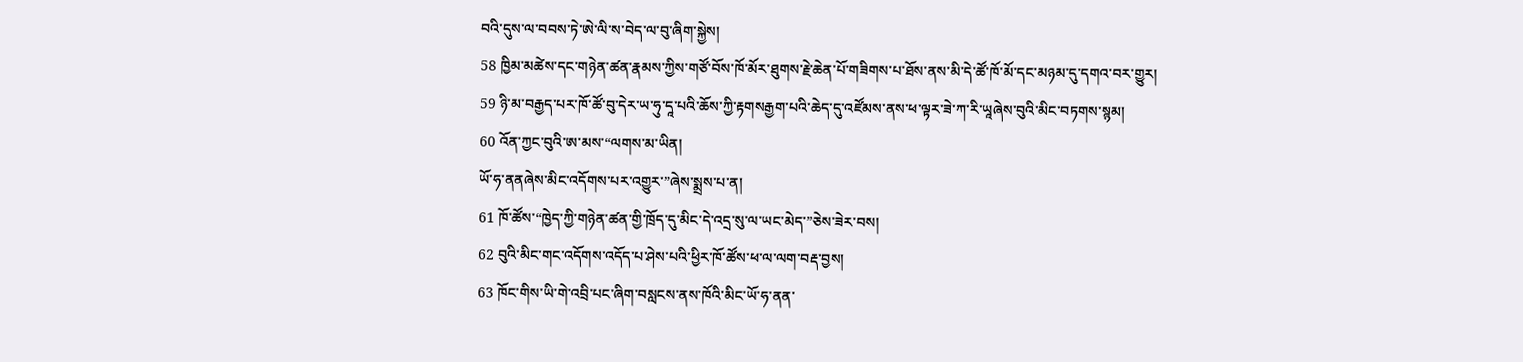བའི་དུས་ལ་བབས་ཏེ་ཨེ་ལི་ས་བེད་ལ་བུ་ཞིག་སྐྱེས།
58 ཁྱིམ་མཚེས་དང་གཉེན་ཚན་རྣམས་ཀྱིས་གཙོ་བོས་ཁོ་མོར་ཐུགས་རྗེ་ཆེན་པོ་གཟིགས་པ་ཐོས་ནས་མི་དེ་ཚོ་ཁོ་མོ་དང་མཉམ་དུ་དགའ་བར་གྱུར།
59 ཉི་མ་བརྒྱད་པར་ཁོ་ཚོ་བུ་དེར་ཡ་ཧུ་དཱ་པའི་ཆོས་ཀྱི་རྟགསརྒྱག་པའི་ཆེད་དུ་འཛོམས་ནས་ཕ་ལྟར་ཟེ་ཀ་རི་ཡཱཞེས་བུའི་མིང་བཏགས་སྙམ།
60 འོན་ཀྱང་བུའི་ཨ་མས་“ལགས་མ་ཡིན།
ཡོ་ཧ་ནནཞེས་མིང་འདོགས་པར་འགྱུར་”ཞེས་སྨྲས་པ་ན།
61 ཁོ་ཚོས་“ཁྱེད་ཀྱི་གཉེན་ཚན་གྱི་ཁྲོད་དུ་མིང་དེ་འདྲ་སུ་ལ་ཡང་མེད་”ཅེས་ཟེར་བས།
62 བུའི་མིང་གང་འདོགས་འདོད་པ་ཤེས་པའི་ཕྱིར་ཁོ་ཚོས་ཕ་ལ་ལག་བརྡ་བྱས།
63 ཁོང་གིས་ཡི་གེ་འབྲི་པང་ཞིག་བསླངས་ནས་ཁོའི་མིང་ཡོ་ཧ་ནན་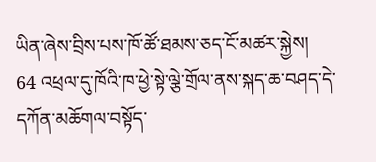ཡིན་ཞེས་བྲིས་པས་ཁོ་ཚོ་ཐམས་ཅད་ངོ་མཚར་སྐྱེས།
64 འཕྲལ་དུ་ཁོའི་ཁ་ཕྱེ་སྟེ་ལྕེ་གྲོལ་ནས་སྐད་ཆ་བཤད་དེ་དཀོན་མཆོགལ་བསྟོད་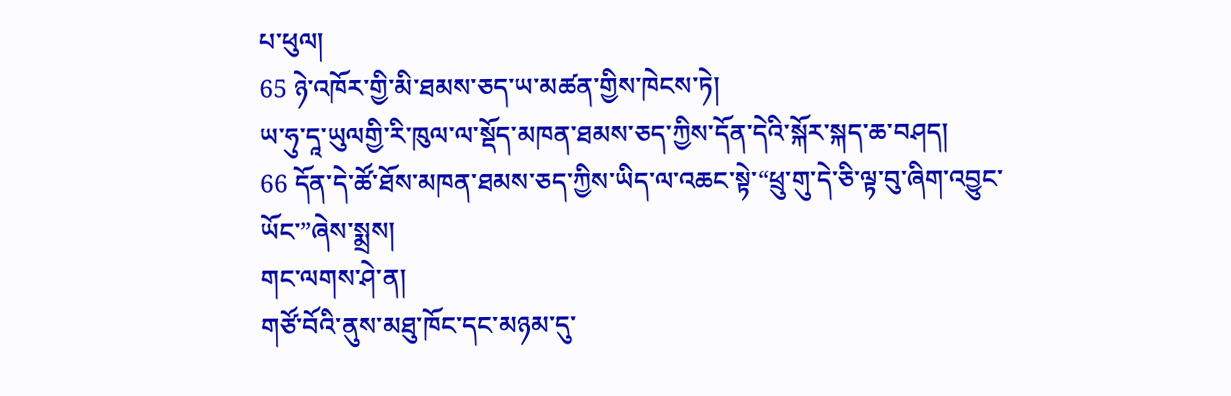པ་ཕུལ།
65 ཉེ་འཁོར་གྱི་མི་ཐམས་ཅད་ཡ་མཚན་གྱིས་ཁེངས་ཏེ།
ཡ་ཧུ་དཱ་ཡུལགྱི་རི་ཁུལ་ལ་སྡོད་མཁན་ཐམས་ཅད་ཀྱིས་དོན་དེའི་སྐོར་སྐད་ཆ་བཤད།
66 དོན་དེ་ཚོ་ཐོས་མཁན་ཐམས་ཅད་ཀྱིས་ཡིད་ལ་འཆང་སྟེ་“ཕྲུ་གུ་དེ་ཅི་ལྟ་བུ་ཞིག་འབྱུང་ཡོང་”ཞེས་སྨྲས།
གང་ལགས་ཤེ་ན།
གཙོ་བོའི་ནུས་མཐུ་ཁོང་དང་མཉམ་དུ་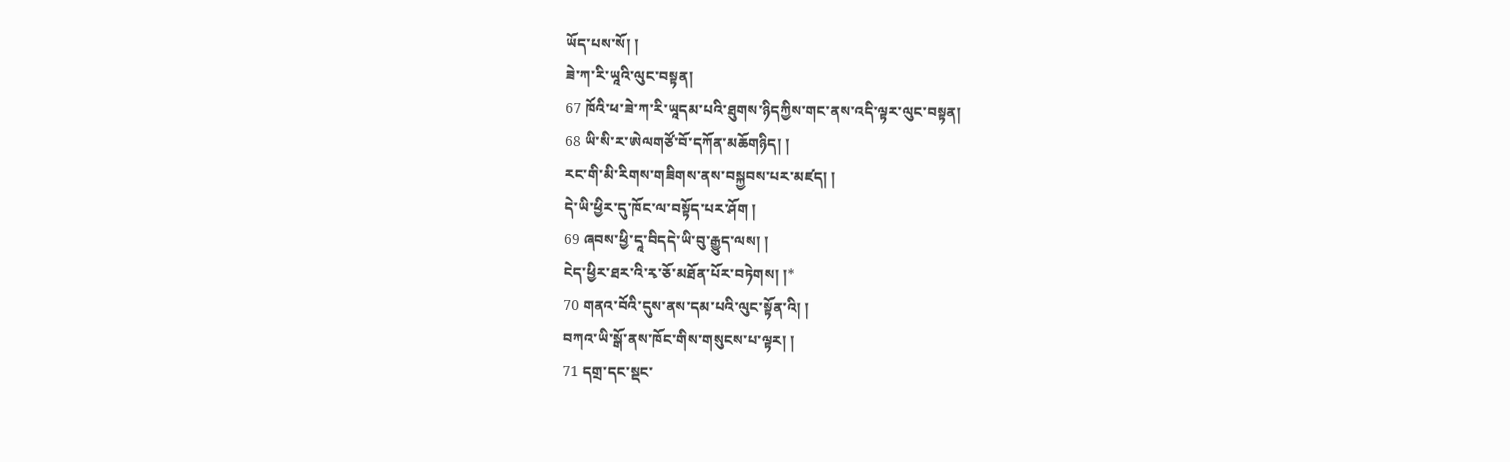ཡོད་པས་སོ། །
ཟེ་ཀ་རི་ཡཱའི་ལུང་བསྟན།
67 ཁོའི་ཕ་ཟེ་ཀ་རི་ཡཱདམ་པའི་ཐུགས་ཉིདཀྱིས་གང་ནས་འདི་ལྟར་ལུང་བསྟན།
68 ཡི་སི་ར་ཨེལགཙོ་བོ་དཀོན་མཆོགཉིད། །
རང་གི་མི་རིགས་གཟིགས་ནས་བསྐྱབས་པར་མཛད། །
དེ་ཡི་ཕྱིར་དུ་ཁོང་ལ་བསྟོད་པར་ཤོག །
69 ཞབས་ཕྱི་དཱ་བིདདེ་ཡི་བུ་རྒྱུད་ལས། །
ངེད་ཕྱིར་ཐར་འི་རྭ་ཅོ་མཐོན་པོར་བཏེགས། །*
70 གནའ་བོའི་དུས་ནས་དམ་པའི་ལུང་སྟོན་འི། །
བཀའ་ཡི་སྒོ་ནས་ཁོང་གིས་གསུངས་པ་ལྟར། །
71 དགྲ་དང་སྡང་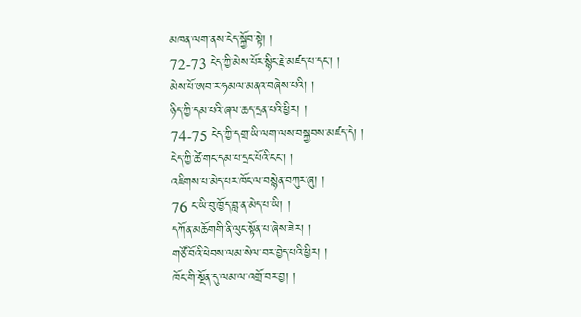མཁན་ལག་ནས་ངེད་སྐྱོབ་སྟེ། །
72-73 ངེད་ཀྱི་མེས་པོར་སྙིང་རྗེ་མཛད་པ་དང་། །
མེས་པོ་ཨབ་ར་ཧམལ་མནའ་བཞེས་པའི། །
ཉིད་ཀྱི་དམ་པའི་ཞལ་ཆད་དྲན་པའི་ཕྱིར། །
74-75 ངེད་ཀྱི་དགྲ་ཡི་ལག་ལས་བསྐྱབས་མཛད་དེ། །
ངེད་ཀྱི་ཚེ་གང་དམ་པ་དྲང་པོའི་ངང་། །
འཇིགས་པ་མེད་པར་ཁོང་ལ་བསྙེན་བཀུར་ཞུ། །
76 ང་ཡི་བུ་ཁྱོད་བླ་ན་མེད་པ་ཡི། །
དཀོན་མཆོགགི་ནི་ལུང་སྟོན་པ་ཞེས་ཟེར། །
གཙོ་བོའི་ཕེབས་ལམ་སེལ་བར་བྱེད་པའི་ཕྱིར། །
ཁོང་གི་སྔོན་དུ་ལམ་ལ་འགྲོ་བར་བྱ། །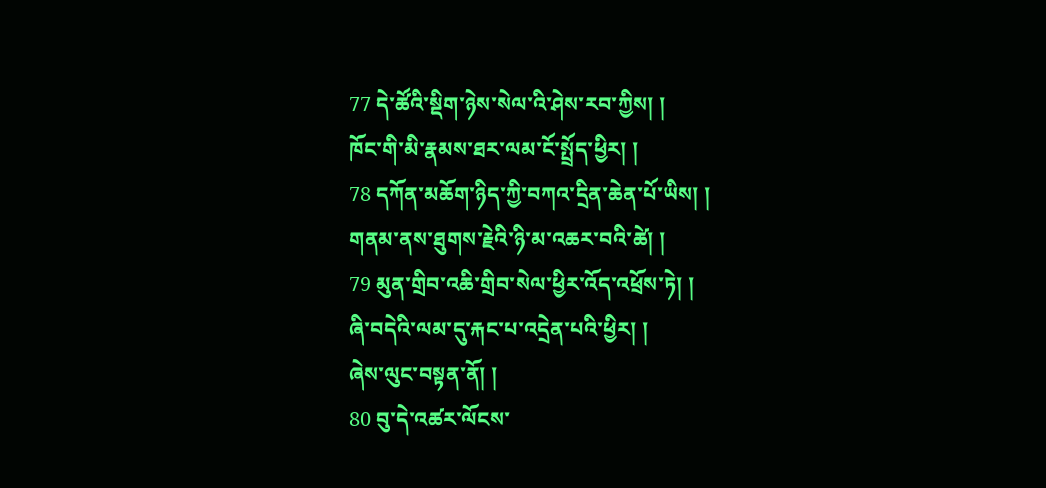77 དེ་ཚོའི་སྡིག་ཉེས་སེལ་འི་ཤེས་རབ་ཀྱིས། །
ཁོང་གི་མི་རྣམས་ཐར་ལམ་ངོ་སྤྲོད་ཕྱིར། །
78 དཀོན་མཆོག་ཉིད་ཀྱི་བཀའ་དྲིན་ཆེན་པོ་ཡིས། །
གནམ་ནས་ཐུགས་རྗེའི་ཉི་མ་འཆར་བའི་ཚེ། །
79 མུན་གྲིབ་འཆི་གྲིབ་སེལ་ཕྱིར་འོད་འཕྲོས་ཏེ། །
ཞི་བདེའི་ལམ་དུ་རྐང་པ་འདྲེན་པའི་ཕྱིར། །
ཞེས་ལུང་བསྟན་ནོ། །
80 བུ་དེ་འཚར་ལོངས་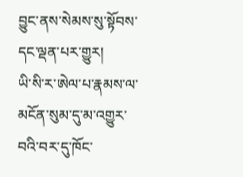བྱུང་ནས་སེམས་སུ་སྟོབས་དང་ལྡན་པར་གྱུར།
ཡི་སི་ར་ཨེལ་པ་རྣམས་ལ་མངོན་སུམ་དུ་མ་འགྱུར་བའི་བར་དུ་ཁོང་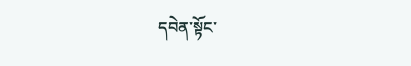དབེན་སྟོང་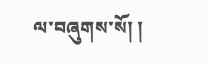ལ་བཞུགས་སོ། །